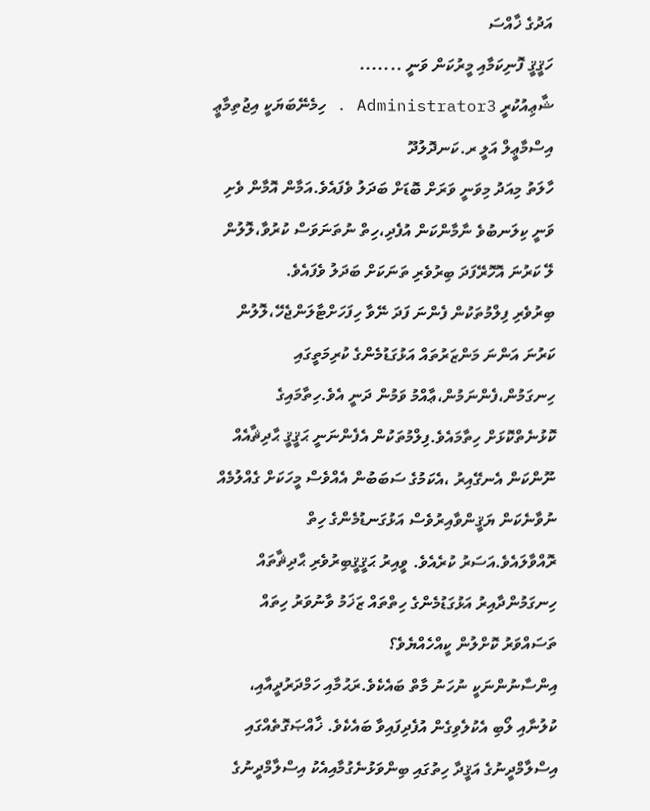އަދުގެ ޚާއްސަ
ހަޤީޤީ ފޮނިކަމާއި މީރުކަން ވަނީ .......
ޝާޢިއުކުރީ Administrator3 . ހިމެނޭބަޔަކީ އިޖުތިމާޢީ
އިސްމާޢީލް އަލީ ރ.ކަނދޮލުދޫ
ހާލަތު މިއަދު މިވަނީ ވަރަށް ބޮޑަށް ބަދަލު ވެފައެވެ.އަމާން އޮމާން ވެށި ވަނީ ކިލަނބުވެ ނާމާންކަން އުފެދި،ހިތް ނުތަނަވަސް ކުރުވާ،ލޮލުން ލޭ ކަރުނަ އޮހޮރޭފަދަ ބިރުވެރި ތަނަކަށް ބަދަލު ވެފައެވެ.
ބިރުވެރި ފިލްމުތަކުން ފެންނަ ފަދަ ނޭވާ ހިފަހަށްޓާލަންޖެހޭ،ލޮލުން ކަރުނަ އަންނަ މަންޒަރުތައް އަޅުގަޑުމެންގެ ކުރިމަތީގައި ހިނގަމުން،ފެންނަމުން،ޢާއްމު ވަމުން ދަނީ އެވެ.ހިތާމައިގެ ކޮޅުނެތްކޮޅަށް ހިތާމައެވެ.ފިލްމުތަކުން އެފެންނަނީ ޙަޤީޤީ ޙާދިޘާއެއް ނޫންކަން އެނގޭއިރު ،އެކަމުގެ ސަބަބުން އެއްވެސް މީހަކަށް ގެއްލުމެއް ނުވާނެކަން ޔަޤީންވާއިރުވެސް އަޅުގަނޑުމެންގެ ހިތް ރޮއްވާލައެވެ.އަސަރު ކުރެއެވެ. ވީއިރު ޙަޤީޤީބިރުވެރި ޙާދިޘާތައް ހިނގަމުންދާއިރު އަޅުގަޑުމެންގެ ހިތްތައް ޒަޚަމު ވާނުވަރު ހިތައް ތަސައްވަރު ކޮށްލުން ކީއްހެއްޔެވެ؟
އިންސާނުންނަކީ ނުހަނު މާތް ބައެކެވެ.ރަޙުމާއި ހަމްދަރުދީއާއި، ކުލުނާއި ލޯބި އެކުލެވިގެން އުފެދިފައިވާ ބައެކެވެ. ޚާއްޞަގޮތެއްގައި އިސްލާމްދީނުގެ އަޤީދާ ހިތުގައި ބިންވަޅުނެގުމާއިއެކު އިސްލާމްދީނުގެ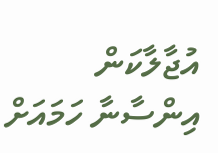އުޖާލާކަން އިންސާނާ ހަމައަށް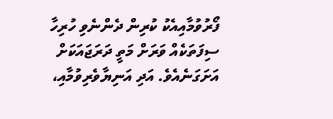ފޯރުވުމާއިއެކު ކުރިން ދެންނެވި ހުރިހާ ސިފަތަކެއް ވަރަށް މަތީ ދަރަޖައަކަށް އަށަގަނެއެވެ. އަދި އަނިޔާވެރިވުމާއި،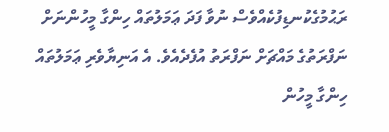ރަޙުމުގެކުނޑިފުކެއްވެސް ނުވާ ފަދަ ޢަމަލުތައް ހިންގާ މީހުންނަށް ނަފްރަތުގެ މައްޗަށް ނަފްރަތު އުފެދެއެވެ. އެ އަނިޔާވެރި ޢަމަލުތައް ހިންގާ މީހުން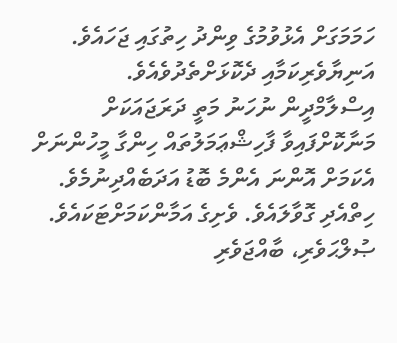ހަމަމަގަށް އެޅުވުމުގެ ވިންދު ހިތުގައި ޖަހައެވެ. އަނިޔާވެރިކަމާއި ދެކޮޅަށްތެދުވެއެވެ. އިސްލާމްދީން ނުހަނު މަތީ ދަރަޖައަކަށް މަނާކޮށްފައިވާ ފާހިޝްޢަމަލުތައް ހިންގާ މީހުންނަށް އެކަމަށް އޮންނަ އެންމެ ބޮޑު އަދަބެއްދިނުމެވެ. ހިތްއެދި ގޮވާލައެވެ. ވެށިގެ އަމާންކަމަށްޓަކައެވެ. ޞުލްޙަވެރި، ބާއްޖަވެރި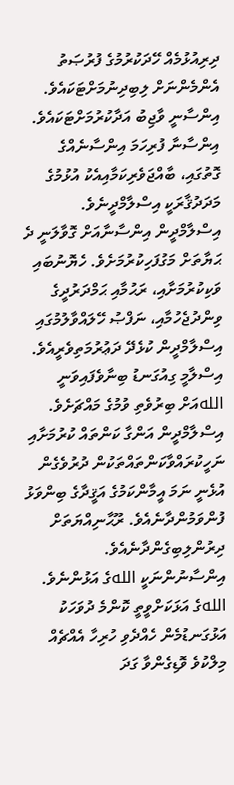ދިރިއުޅުމެއް ހޭދަކުރުމުގެ ފުރުޞަތު އެންމެންނަށް ލިބިދިނުމަށްޓަކައެވެ. އިންސާނީ ވާޖިބު އަދާކުރުމަށްޓަކައެވެ.
އިންސާނާ ފުރިހަމަ އިންސާނެއްގެ ގޮތުގައި، ބާއްޖަވެރިކަމާއިއެކު އުޅުމުގެ މަދަދުޤާރަކީ އިސްލާމްދީނެވެ. އިސްލާމްދީން އިންސާނާއަށް ގޮވާލަނީ ދެ ޙަޔާތަށް މަގުފަހިކުރުމަށެވެ. ހެޔޮނުބައި ވަކިކުރުމަށާއި، ރަޙުމާއި ޙަމްދަރުދީގެ ވިންދުޖެހުމާއި، ނަފްޞު ހޭލައްވާލުމުގައި އިސްލާމްދީން ކުޅެދޭ ދަޢުރުމަތިވެރީއެވެ. އިސްލާމީ ގިއުގަނޑު ބިނާވެފައިވަނީ اللهއަށް ބިރުވެތި ވުމުގެ މައްޗަށެވެ. އިސްލާމްދީން އަންގާ ކަންތައް ކުރުމަށާއި ނަހީކުރައްވާކަންތައްތަކުން ދުރުވެގެން އުޅެނީ ނަމަ އީމާންކަމުގެ އަޤީދާގެ ބިންވަޅު ފުންވަމުންދާނެއެވެ. ރޫޙާނިއްޔަތަށް ދިރުންލިބިގެންދާނެއެވެ.
އިންސާނުންނަކީ اللهގެ އަޅުންނެވެ. اللهގެ އަޅަކަށްވީތީ ކޮންމެ ދުވަހަކު އަޅުގަނޑުމެން ހެއްދެވި ހުރިހާ އެއްޗެއް މިލްކުވެ ވޮޑިގެންވާ ގަދަ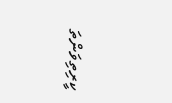ކީރިތިވަންތަ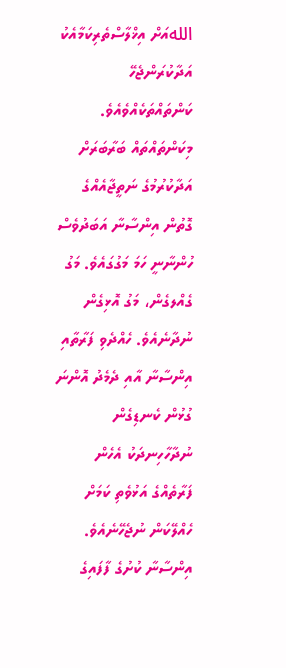اللهއަށް އިޚްލާސްތެރިކަމާއެކު އަދާކުރަންޖެހޭ ކަންތައްތަކެއްވެއެވެ. މިކަންތައްތައް ބަރާބަރަށް އަދާކުރުމުގެ ނަތީޖާއެއްގެ ގޮތުން އިންސާނާ އަބަދުވެސް ހުންނާނީ ހަމަ މަގުގައެވެ. މަގު ގެއްލގެން، މަގު އޮޅިގެން ނުދާނެއެވެ. ހެއްދެވި ފަރާތާއި އިންސާނާ އާއި ދެމެދު އޮންނަ ގުޅުން ކެނޑިގެން ނުދާހާހިނދަކު އެހެން ފަރާތެއްގެ އަޅުވެތި ކަމަށް ހެއްލޭކަން ނުޖެހޭނެއެވެ.
އިންސާނާ ކުށުގެ ފާފައިގެ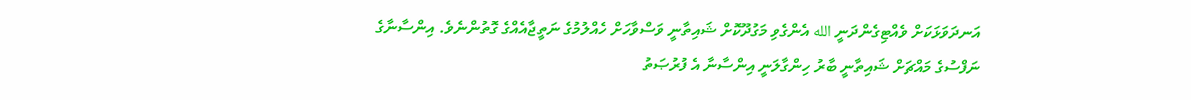އަނދަވަޅަކަށް ވެއްޓިގެންދަނީ الله އެންގެވި މަގުދޫކޮށް ޝައިތާނީ ވަސްވާހަށް ހެއްލުމުގެ ނަތީޖާއެއްގެ ގޮތުންނެވެ. އިންސާނާގެ ނަފްސުގެ މައްޗަށް ޝައިތާނީ ބާރު ހިންގާލަނީ އިންސާނާ އެ ފުރުޞަތު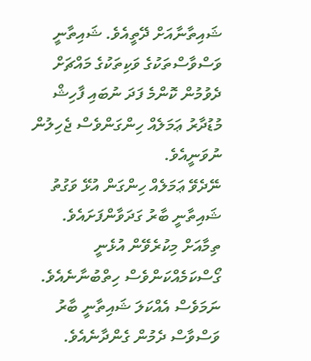ޝައިތާނާއަށް ދޭތީއެވެ. ޝައިތާނީ ވަސްވާސްތަކުގެ ވަކިތަކުގެ މައްޗަށް ދެވުމުން ކޮންމެ ފަދަ ނުބައި ފާހިޝް މުޑުދާރު ޢަމަލެއް ހިންގަންވެސް ޖެހިލުން ނުވަނީއެވެ.
ނޭދެވޭ ޢަމަލެއް ހިންގަން އުޅޭ ވަގުތު ޝައިތާނީ ބާރު ގަދަވާންފަށައެވެ. ތިމާއަށް މިކުރެވޭން އުޅެނީ ގޯސްކަމެއްކަންވެސް ހިތްބުނާނެއެވެ. ނަމަވެސް އެއްކަލަ ޝައިތާނީ ބާރު ވަސްވާސް ދެމުން ގެންދާނެއެވެ.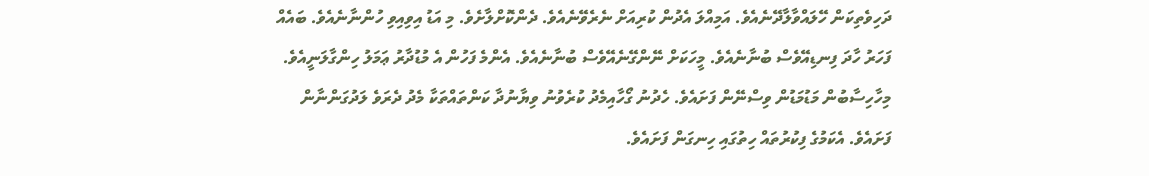ދަހިވެތިކަން ހޭލައްވާލާދޭނެއެވެ. އަމިއްލަ އެދުން ކުރިއަށް ނެރެވޭނެއެވެ. ދެންކޮށްލާށެވެ. މި އަޑު އިވިއިވި ހުންނާނެއެވެ. ބައެއް ފަހަރު ހާދަ ފިނޑިއޭވެސް ބުނާނެއެވެ. މީހަކަށް ނޭންގޭނެއޭވެސް ބުނާނެއެވެ. އެންމެ ފަހުން އެ މުޑުދާރު ޢަމަލު ހިންގާލަނީއެވެ. މިހާހިސާބުން މަޑުމަޑުން ވިސްނޭން ފަށައެވެ. ހެދުނު ގޯހާއިމެދު ކުރެވުނު ވިޔާނުދާ ކަންތައްތަކާ މެދު ދެރަވެ ލަދުގަންނާން ފަށައެވެ. އެކަމުގެ ފިކުރުތައް ހިތުގައި ހިނގަން ފަށައެވެ.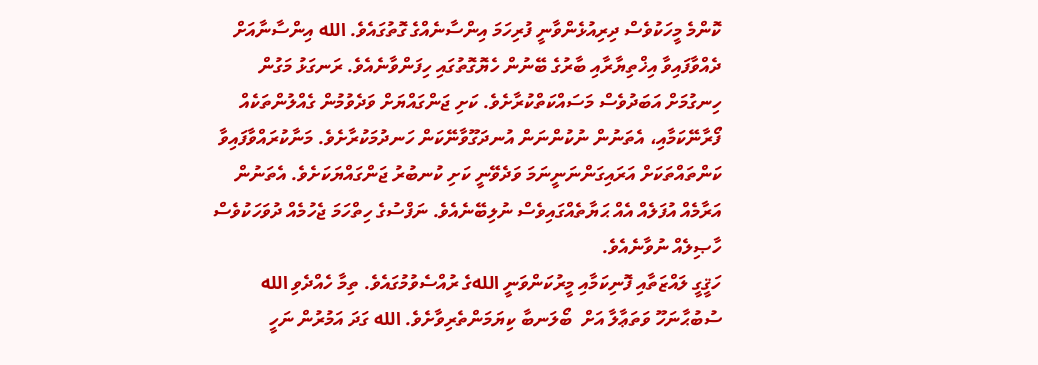ކޮންމެ މީހަކުވެސް ދިރިއުޅެންވާނީ ފުރިހަމަ އިންސާނެއްގެ ގޮތުގައެވެ. الله އިންސާނާއަށް ދެއްވާފައިވާ އިޚްތިޔާރާއި ބާރުގެ ބޭނުން ހެޔޮގޮތުގައި ހިފަންވާނެއެވެ. ރަނގަޅު މަގުން ހިނގުމަށް އަބަދުވެސް މަސައްކަތްކުރާށެވެ. ކަށި ޖަންގައްޔަށް ވަދެވުމުން ގެއްލުންތަކެއް ފޯރާނޭކަމާއި، އެތަނުން ނުކުންނަން އުނދަގޫވާނޭކަން ހަނދުމަކުރާށެވެ. މަނާކުރައްވާފައިވާ ކަންތައްތަކަށް އަރައިގަންނަނީނަމަ ވަދެވޭނީ ކަށި ކުނބުރު ޖަންގައްޔަކަށެވެ. އެތަނުން އަރާމެއް އުފަލެއް އެއް ޙަޔާތެއްގައިވެސް ނުލިބޭނެއެވެ. ނަފްސުގެ ހިތްހަމަ ޖެހުމެއް ދުވަހަކުވެސް ހާޞިލެއް ނުވާނެއެވެ.
ހަޤީގީ ލައްޒަތާއި ފޮނިކަމާއި މީރުކަންވަނީ اللهގެ ރުއްސެވުމުގައެވެ. ތިމާ ހެއްދެވި الله ސުބުޙާނަހޫ ވަތަޢާލާ އަށް  ބޯލަނބާ ކިޔަމަންތެރިވާށެވެ. الله ގަދަ އަމުރުން ނަހީ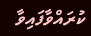ކުރައްވާފައިވާ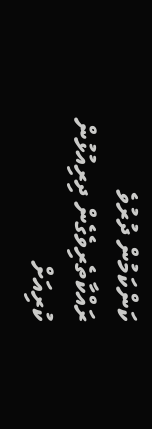ކަންކަމުން ދުރުވެ ރައްކާތެރިވެގެން ދިރިއުޅުން ކުރިއަށް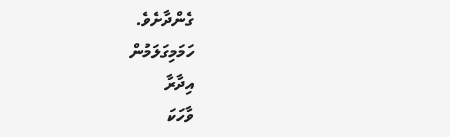ގެންދާށެވެ.
ހަމަމިގަލަމުން
އިދާރާ
ވާހަކަ